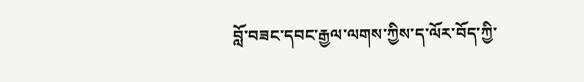བློ་བཟང་དབང་རྒྱལ་ལགས་ཀྱིས་ད་ལོར་བོད་ཀྱི་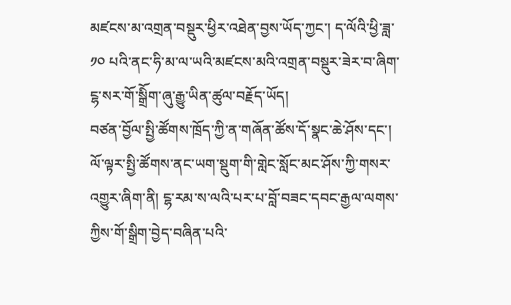མཛངས་མ་འགྲན་བསྡུར་ཕྱིར་འཐེན་བྱས་ཡོད་ཀྱང་། ད་ལོའི་ཕྱི་ཟླ་ ༡༠ པའི་ནང་ཧི་མ་ལ་ཡའི་མཛངས་མའི་འགྲན་བསྡུར་ཟེར་བ་ཞིག་ངྷ་སར་གོ་སྒྲིོག་ཞུ་རྒྱུ་ཡིན་ཚུལ་བརྗོད་ཡོད།
བཙན་བྱོལ་སྤྱི་ཚོགས་ཁྲོད་ཀྱི་ན་གཞོན་ཚོས་དོ་སྣང་ཆེ་ཤོས་དང་། ལོ་ལྟར་སྤྱི་ཚོགས་ནང་ཡག་སྡུག་གི་གླེང་སློང་མང་ཤོས་ཀྱི་གསར་འགྱུར་ཞིག་ནི། ངྷ་རམ་ས་ལའི་པར་པ་བློ་བཟང་དབང་རྒྱལ་ལགས་ཀྱིས་གོ་སྒྲིག་བྱེད་བཞིན་པའི་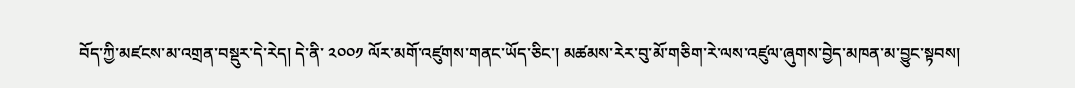བོད་ཀྱི་མཛངས་མ་འགྲན་བསྡུར་དེ་རེད། དེ་ནི་ ༢༠༠༡ ལོར་མགོ་འཛུགས་གནང་ཡོད་ཅིང་། མཚམས་རེར་བུ་མོ་གཅིག་རེ་ལས་འཛུལ་ཞུགས་བྱེད་མཁན་མ་བྱུང་སྟབས།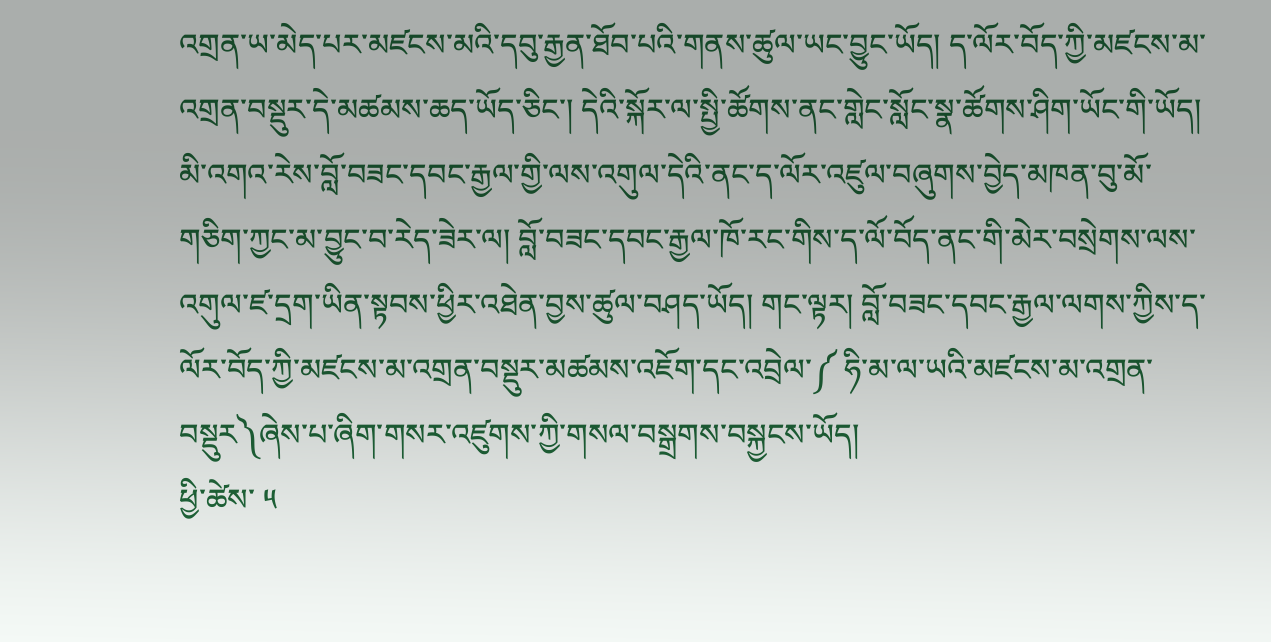འགྲན་ཡ་མེད་པར་མཛངས་མའི་དབུ་རྒྱན་ཐོབ་པའི་གནས་ཚུལ་ཡང་བྱུང་ཡོད། ད་ལོར་བོད་ཀྱི་མཛངས་མ་འགྲན་བསྡུར་དེ་མཚམས་ཆད་ཡོད་ཅིང་། དེའི་སྐོར་ལ་སྤྱི་ཚོགས་ནང་གླེང་སློང་སྣ་ཚོགས་ཤིག་ཡོང་གི་ཡོད། མི་འགའ་རེས་བློ་བཟང་དབང་རྒྱལ་གྱི་ལས་འགུལ་དེའི་ནང་ད་ལོར་འཛུལ་བཞུགས་བྱེད་མཁན་བུ་མོ་གཅིག་ཀྱང་མ་བྱུང་བ་རེད་ཟེར་ལ། བློ་བཟང་དབང་རྒྱལ་ཁོ་རང་གིས་ད་ལོ་བོད་ནང་གི་མེར་བསྲེགས་ལས་འགུལ་ཛ་དྲག་ཡིན་སྟབས་ཕྱིར་འཐེན་བྱས་ཚུལ་བཤད་ཡོད། གང་ལྟར། བློ་བཟང་དབང་རྒྱལ་ལགས་ཀྱིས་ད་ལོར་བོད་ཀྱི་མཛངས་མ་འགྲན་བསྡུར་མཚམས་འཇོག་དང་འབྲེལ་༼ ཧི་མ་ལ་ཡའི་མཛངས་མ་འགྲན་བསྡུར༽ཞེས་པ་ཞིག་གསར་འཛུགས་ཀྱི་གསལ་བསྒྲགས་བསྐྱངས་ཡོད།
ཕྱི་ཚེས་ ༥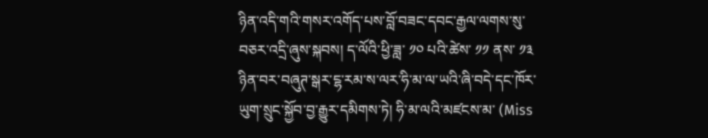ཉིན་འདི་གའི་གསར་འགོད་པས་བློ་བཟང་དབང་རྒྱལ་ལགས་སུ་བཅར་འདྲི་ཞུས་སྐབས། ད་ལོའི་ཕྱི་ཟླ་ ༡༠ པའི་ཚེས་ ༡༡ ནས་ ༡༣ ཉིན་བར་བཞུཊ་སྒར་ངྷ་རམ་ས་ལར་ཧི་མ་ལ་ཡའི་ཞི་བདེ་དང་ཁོར་ཡུག་སྲུང་སྐྱོབ་བྱ་རྒྱུར་དམིགས་ཏེ། ཧི་མ་ལའི་མཛངས་མ་ (Miss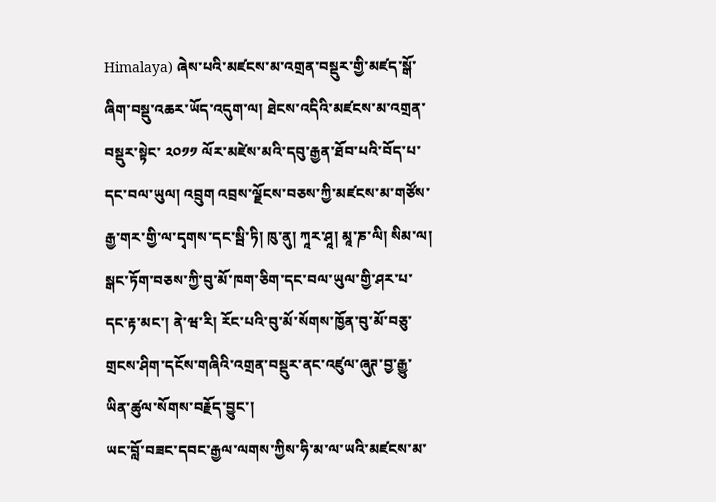Himalaya) ཞེས་པའི་མཛངས་མ་འགྲན་བསྡུར་གྱི་མཛད་སྒོ་ཞིག་བསྡུ་འཆར་ཡོད་འདུག་ལ། ཐེངས་འདིའི་མཛངས་མ་འགྲན་བསྡུར་སྟེང་ ༢༠༡༡ ལོར་མཛེས་མའི་དབུ་རྒྱན་ཐོབ་པའི་བོད་པ་དང་བལ་ཡུལ། འབྲུག འབྲས་ལྗོངས་བཅས་ཀྱི་མཛངས་མ་གཙོས་རྒྱ་གར་གྱི་ལ་དྭགས་དང་སྦི་ཏི། ཁུ་ནུ། ཀཱར་ཤཱ། མཱ་ཎ་ལི། སིམ་ལ། སྒང་ཏོག་བཅས་ཀྱི་བུ་མོ་ཁག་ཅིག་དང་བལ་ཡུལ་གྱི་ཤར་པ་དང་རྟ་མང་། ནེ་ཝ་རི། རོང་པའི་བུ་མོ་སོགས་ཁྱོན་བུ་མོ་བཅུ་གྲངས་ཤིག་དངོས་གཞིའི་འགྲན་བསྡུར་ནང་འཛུལ་ཞུཊ་བྱ་རྒྱུ་ཡིན་ཚུལ་སོགས་བརྗོད་བྱུང་།
ཡང་བློ་བཟང་དབང་རྒྱལ་ལགས་ཀྱིས་ཧི་མ་ལ་ཡའི་མཛངས་མ་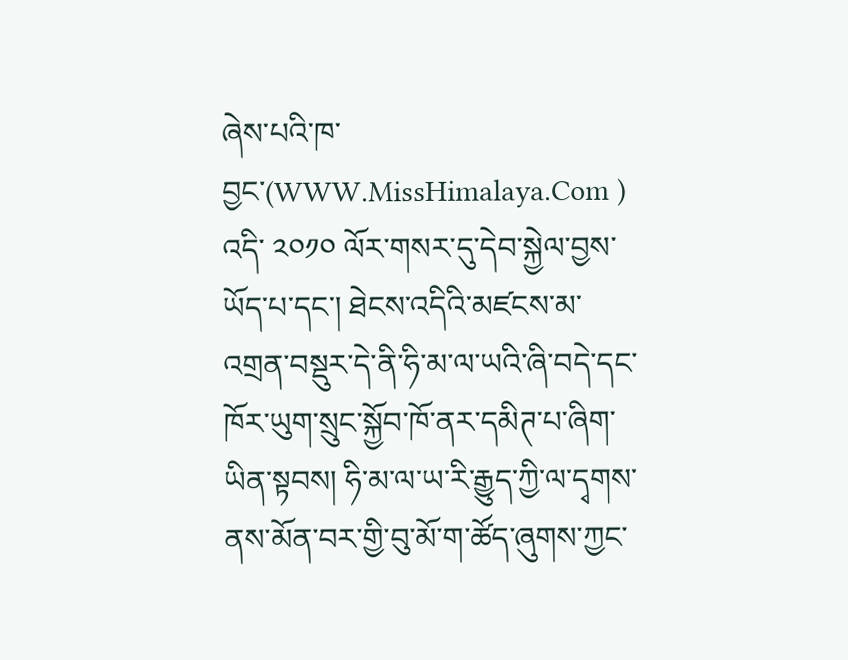ཞེས་པའི་ཁ་བྱང་(WWW.MissHimalaya.Com ) འདི་ ༢༠༡༠ ལོར་གསར་དུ་དེབ་སྐྱེལ་བྱས་ཡོད་པ་དང་། ཐེངས་འདིའི་མཛངས་མ་འགྲན་བསྡུར་དེ་ནི་ཧི་མ་ལ་ཡའི་ཞི་བདེ་དང་ཁོར་ཡུག་སྲུང་སྐྱོབ་ཁོ་ནར་དམིཊ་པ་ཞིག་ཡིན་སྟབས། ཧི་མ་ལ་ཡ་རི་རྒྱུད་ཀྱི་ལ་དྭགས་ནས་མོན་བར་གྱི་བུ་མོ་ག་ཚོད་ཞུགས་ཀྱང་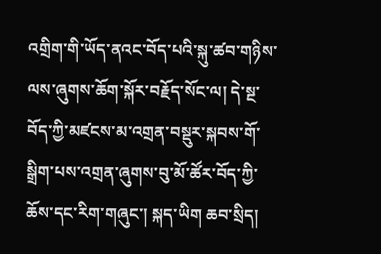འགྲིག་གི་ཡོད་ནའང་བོད་པའི་སྐུ་ཚབ་གཉིས་ལས་ཞུགས་ཆོག་སྐོར་བརྗོད་སོང་ལ། དེ་སྔ་བོད་ཀྱི་མཛངས་མ་འགྲན་བསྡུར་སྐབས་གོ་སྒྲིག་པས་འགྲན་ཞུགས་བུ་མོ་ཚོར་བོད་ཀྱི་ཆོས་དང་རིག་གཞུང་། སྐད་ཡིག ཆབ་སྲིད།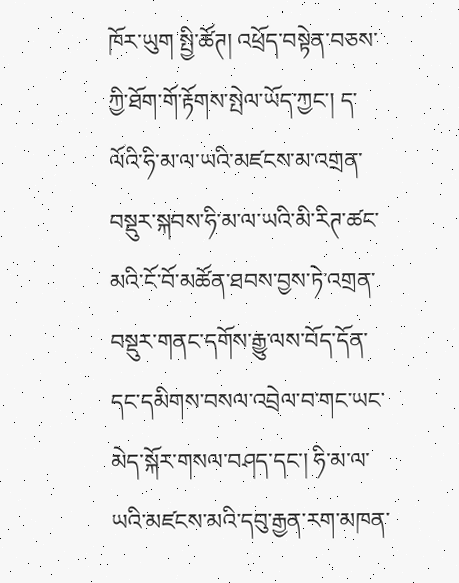ཁོར་ཡུག སྤྱི་ཚོཊ། འཕྲོད་བསྟེན་བཅས་ཀྱི་ཐོག་གོ་རྟོགས་སྤེལ་ཡོད་ཀྱང་། ད་ལོའི་ཧི་མ་ལ་ཡའི་མཛངས་མ་འགྲན་བསྡུར་སྐབས་ཧི་མ་ལ་ཡའི་མི་རིཊ་ཚང་མའི་ངོ་བོ་མཚོན་ཐབས་བྱས་ཏེ་འགྲན་བསྡུར་གནང་དགོས་རྒྱུ་ལས་བོད་དོན་དང་དམིགས་བསལ་འབྲེལ་བ་གང་ཡང་མེད་སྐོར་གསལ་བཤད་དང་། ཧི་མ་ལ་ཡའི་མཛངས་མའི་དབུ་རྒྱན་རག་མཁན་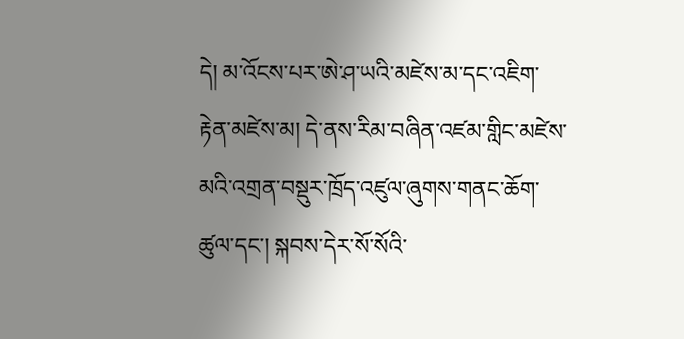དེ། མ་འོངས་པར་ཨེ་ཤ་ཡའི་མཛེས་མ་དང་འཇིག་རྟེན་མཛེས་མ། དེ་ནས་རིམ་བཞིན་འཛམ་གླིང་མཛེས་མའི་འགྲན་བསྡུར་ཁྲོད་འཛུལ་ཞུགས་གནང་ཆོག་ཚུལ་དང་། སྐབས་དེར་སོ་སོའི་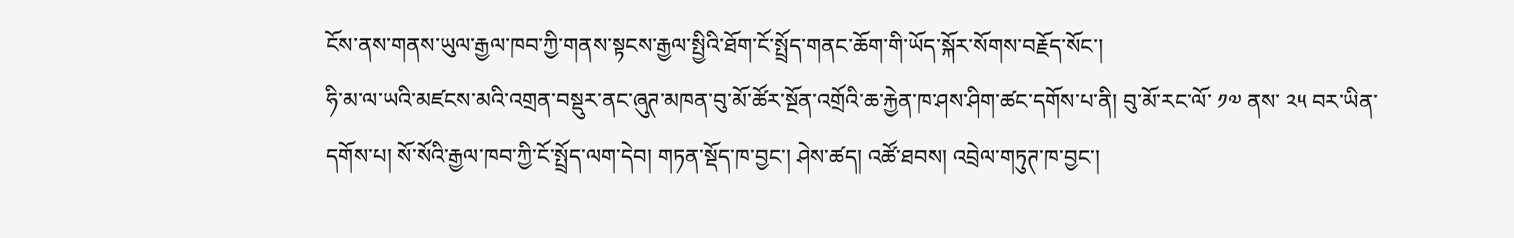ངོས་ནས་གནས་ཡུལ་རྒྱལ་ཁབ་ཀྱི་གནས་སྟངས་རྒྱལ་སྤྱིའི་ཐོག་ངོ་སྤྲོད་གནང་ཆོག་གི་ཡོད་སྐོར་སོགས་བརྗོད་སོང་།
ཧི་མ་ལ་ཡའི་མཛངས་མའི་འགྲན་བསྡུར་ནང་ཞུཊ་མཁན་བུ་མོ་ཚོར་སྔོན་འགྲོའི་ཆ་རྐྱེན་ཁ་ཤས་ཤིག་ཚང་དགོས་པ་ནི། བུ་མོ་རང་ལོ་ ༡༧ ནས་ ༢༥ བར་ཡིན་དགོས་པ། སོ་སོའི་རྒྱལ་ཁབ་ཀྱི་ངོ་སྤྲོད་ལག་དེབ། གཏན་སྡོད་ཁ་བྱང་། ཤེས་ཚད། འཚོ་ཐབས། འབྲེལ་གཏུཊ་ཁ་བྱང་།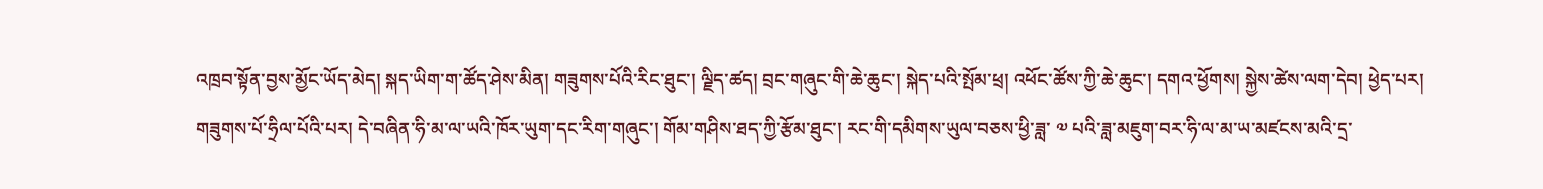འཁྲབ་སྟོན་བྱས་མྱོང་ཡོད་མེད། སྐད་ཡིག་ག་ཚོད་ཤེས་མིན། གཟུགས་པོའི་རིང་ཐུང་། ལྗིད་ཚད། བྲང་གཞུང་གི་ཆེ་ཆུང་། སྐེད་པའི་སྤོམ་ཕྲ། འཕོང་ཚོས་ཀྱི་ཆེ་ཆུང་། དགའ་ཕྱོགས། སྐྱེས་ཚེས་ལག་དེབ། ཕྱེད་པར། གཟུགས་པོ་ཧྲིལ་པོའི་པར། དེ་བཞིན་ཧི་མ་ལ་ཡའི་ཁོར་ཡུག་དང་རིག་གཞུང་། གོམ་གཤིས་ཐད་ཀྱི་རྩོམ་ཐུང་། རང་གི་དམིགས་ཡུལ་བཅས་ཕྱི་ཟླ་ ༧ པའི་ཟླ་མཇུག་བར་ཧི་ལ་མ་ཡ་མཛངས་མའི་དྲ་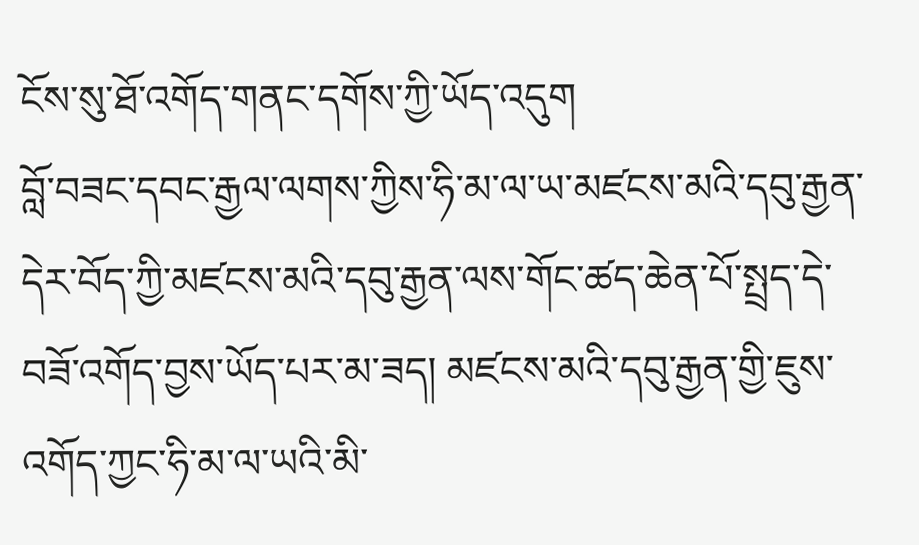ངོས་སུ་ཐོ་འགོད་གནང་དགོས་ཀྱི་ཡོད་འདུག
བློ་བཟང་དབང་རྒྱལ་ལགས་ཀྱིས་ཧི་མ་ལ་ཡ་མཛངས་མའི་དབུ་རྒྱན་དེར་བོད་ཀྱི་མཛངས་མའི་དབུ་རྒྱན་ལས་གོང་ཚད་ཆེན་པོ་སྤྲད་དེ་བཟོ་འགོད་བྱས་ཡོད་པར་མ་ཟད། མཛངས་མའི་དབུ་རྒྱན་གྱི་ཇུས་འགོད་ཀྱང་ཧི་མ་ལ་ཡའི་མི་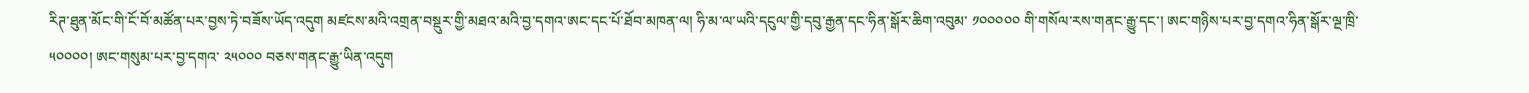རིཊ་ཐུན་མོང་གི་ངོ་བོ་མཚོན་པར་བྱས་ཏེ་བཟོས་ཡོད་འདུག མཛངས་མའི་འགྲན་བསྡུར་གྱི་མཐའ་མའི་བྱ་དགའ་ཨང་དང་པོ་ཐོབ་མཁན་ལ། ཧི་མ་ལ་ཡའི་དངུལ་གྱི་དབུ་རྒྱན་དང་ཧིན་སྒོར་ཆིག་འབུམ་ ༡༠༠༠༠༠ གི་གསོལ་རས་གནང་རྒྱུ་དང་། ཨང་གཉིས་པར་བྱ་དགའ་ཧིན་སྒོར་ལྔ་ཁྲི་ ༥༠༠༠༠། ཨང་གསུམ་པར་བྱ་དགའ་ ༢༥༠༠༠ བཅས་གནང་རྒྱུ་ཡིན་འདུག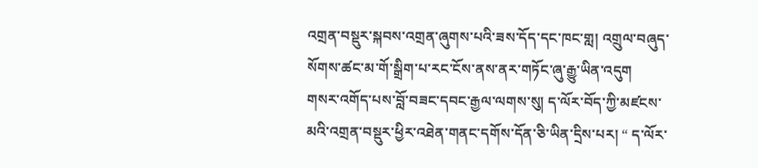འགྲན་བསྡུར་སྐབས་འགྲན་ཞུགས་པའི་ཟས་དོད་དང་ཁང་གླ། འགྲུལ་བཞུད་སོགས་ཚང་མ་གོ་སྒྲིག་པ་རང་ངོས་ནས་ནར་གཏོང་ཞུ་རྒྱུ་ཡིན་འདུག
གསར་འགོད་པས་བློ་བཟང་དབང་རྒྱལ་ལགས་སུ། ད་ལོར་བོད་ཀྱི་མཛངས་མའི་འགྲན་བསྡུར་ཕྱིར་འཐེན་གནང་དགོས་དོན་ཅི་ཡིན་དྲིས་པར། “ ད་ལོར་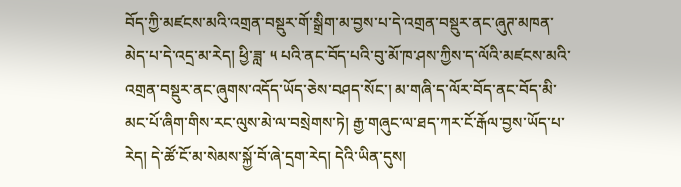བོད་ཀྱི་མཛངས་མའི་འགྲན་བསྡུར་གོ་སྒྲིག་མ་བྱས་པ་དེ་འགྲན་བསྡུར་ནང་ཞུཊ་མཁན་མེད་པ་དེ་འདྲ་མ་རེད། ཕྱི་ཟླ་ ༥ པའི་ནང་བོད་པའི་བུ་མོ་ཁ་ཤས་ཀྱིས་ད་ལོའི་མཛངས་མའི་འགྲན་བསྡུར་ནང་ཞུགས་འདོད་ཡོད་ཅེས་བཤད་སོང་། མ་གཞི་ད་ལོར་བོད་ནང་བོད་མི་མང་པོ་ཞིག་གིས་རང་ལུས་མེ་ལ་བསྲེགས་ཏེ། རྒྱ་གཞུང་ལ་ཐད་ཀར་ངོ་རྒོལ་བྱས་ཡོད་པ་རེད། དེ་ཚོ་ངོ་མ་སེམས་སྐྱོ་བོ་ཞེ་དྲག་རེད། དེའི་ཡིན་དུས།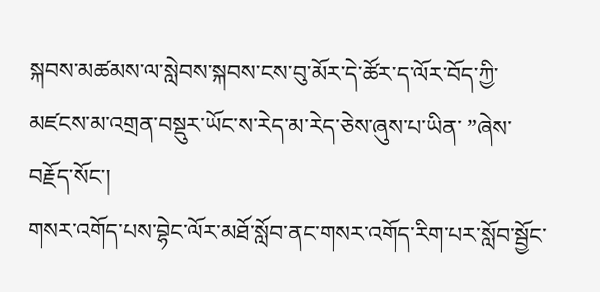སྐབས་མཚམས་ལ་སླེབས་སྐབས་ངས་བུ་མོར་དེ་ཚོར་ད་ལོར་བོད་ཀྱི་མཛངས་མ་འགྲན་བསྡུར་ཡོང་ས་རེད་མ་རེད་ཅེས་ཞུས་པ་ཡིན་ ”ཞེས་བརྗོད་སོང་།
གསར་འགོད་པས་བྷེང་ལོར་མཐོ་སློབ་ནང་གསར་འགོད་རིག་པར་སློབ་སྦྱོང་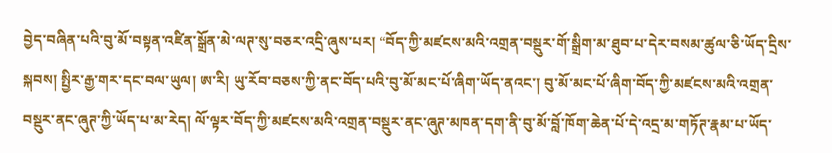བྱེད་བཞིན་པའི་བུ་མོ་བསྟན་འཛིན་སྒྲོན་མེ་ལཊ་སུ་བཅར་འདྲི་ཞུས་པར། “བོད་ཀྱི་མཛངས་མའི་འགྲན་བསྡུར་གོ་སྒྲིག་མ་ཐུབ་པ་དེར་བསམ་ཚུལ་ཅི་ཡོད་དྲིས་སྐབས། སྤྱིར་རྒྱ་གར་དང་བལ་ཡུལ། ཨ་རི། ཡུ་རོབ་བཅས་ཀྱི་ནང་བོད་པའི་བུ་མོ་མང་པོ་ཞིག་ཡོད་ནའང་། བུ་མོ་མང་པོ་ཞིག་བོད་ཀྱི་མཛངས་མའི་འགྲན་བསྡུར་ནང་ཞུཊ་ཀྱི་ཡོད་པ་མ་རེད། ལོ་ལྟར་བོད་ཀྱི་མཛངས་མའི་འགྲན་བསྡུར་ནང་ཞུཊ་མཁན་དག་ནི་བུ་མོ་བློ་ཁོག་ཆེན་པོ་དེ་འདྲ་མ་གཏོཊ་རྣམ་པ་ཡོད་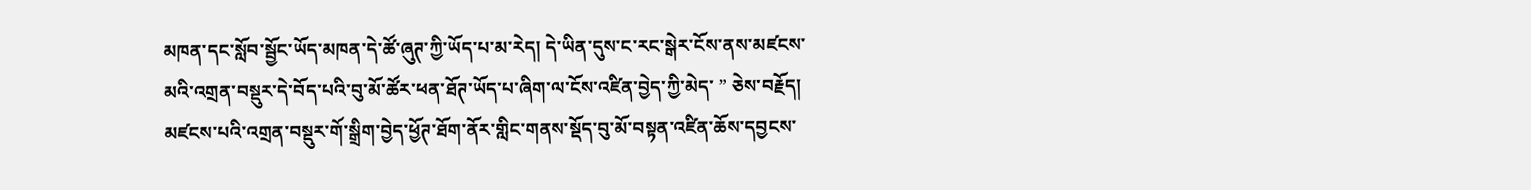མཁན་དང་སློབ་སྦྱོང་ཡོད་མཁན་དེ་ཚོ་ཞུཊ་ཀྱི་ཡོད་པ་མ་རེད། དེ་ཡིན་དུས་ང་རང་སྒེར་ངོས་ནས་མཛངས་མའི་འགྲན་བསྡུར་དེ་བོད་པའི་བུ་མོ་ཚོར་ཕན་ཐོཊ་ཡོད་པ་ཞིག་ལ་ངོས་འཛིན་བྱེད་ཀྱི་མེད་ ” ཅེས་བརྗོད།
མཛངས་པའི་འགྲན་བསྡུར་གོ་སྒྲིག་བྱེད་ཕྱོཊ་ཐོག་ནོར་གླིང་གནས་སྡོད་བུ་མོ་བསྟན་འཛིན་ཆོས་དབྱངས་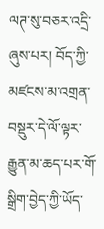ལཊ་སུ་བཅར་འདྲི་ཞུས་པར། བོད་ཀྱི་མཛངས་མ་འགྲན་བསྡུར་དེ་ལོ་ལྟར་རྒྱུན་མ་ཆད་པར་གོ་སྒྲིག་བྱེད་ཀྱི་ཡོད་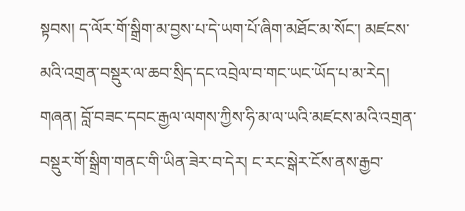སྟབས། ད་ལོར་གོ་སྒྲིག་མ་བྱས་པ་དེ་ཡག་པོ་ཞིག་མཐོང་མ་སོང་། མཛངས་མའི་འགྲན་བསྡུར་ལ་ཆབ་སྲིད་དང་འབྲེལ་བ་གང་ཡང་ཡོད་པ་མ་རེད། གཞན། བློ་བཟང་དབང་རྒྱལ་ལགས་ཀྱིས་ཧི་མ་ལ་ཡའི་མཛངས་མའི་འགྲན་བསྡུར་གོ་སྒྲིག་གནང་གི་ཡིན་ཟེར་བ་དེར། ང་རང་སྒེར་ངོས་ནས་རྒྱབ་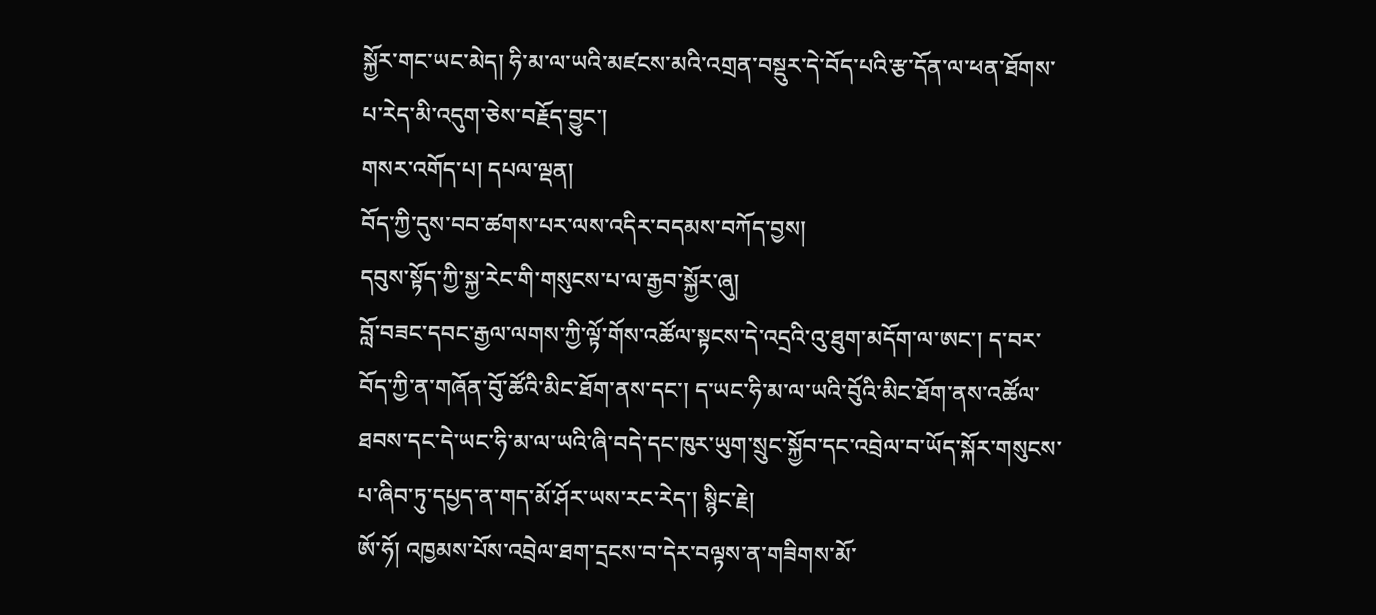སྐྱོར་གང་ཡང་མེད། ཧི་མ་ལ་ཡའི་མཛངས་མའི་འགྲན་བསྡུར་དེ་བོད་པའི་རྩ་དོན་ལ་ཕན་ཐོགས་པ་རེད་མི་འདུག་ཅེས་བརྗོད་བྱུང་།
གསར་འགོད་པ། དཔལ་ལྡན།
བོད་ཀྱི་དུས་བབ་ཚགས་པར་ལས་འདིར་བདམས་བཀོད་བྱས།
དབུས་སྟོད་ཀྱི་སྐྱ་རེང་གི་གསུངས་པ་ལ་རྒྱབ་སྐྱོར་ཞུ།
བློ་བཟང་དབང་རྒྱལ་ལགས་ཀྱི་ལྟོ་གོས་འཚོལ་སྟངས་དེ་འདྲའི་འུ་ཐུག་མདོག་ལ་ཨང་། ད་བར་བོད་ཀྱི་ན་གཞོན་བོུ་ཚོའི་མིང་ཐོག་ནས་དང་། ད་ཡང་ཧི་མ་ལ་ཡའི་བོུའི་མིང་ཐོག་ནས་འཚོལ་ཐབས་དང་དེ་ཡང་ཧི་མ་ལ་ཡའི་ཞི་བདེ་དང་ཁུར་ཡུག་སྲུང་སྐྱོབ་དང་འབྲེལ་བ་ཡོད་སྐོར་གསུངས་པ་ཞིབ་ཏུ་དཔྱད་ན་གད་མོ་ཤོར་ཡས་རང་རེད་། སྙིང་རྗེ།
ཨོ་ཧོ། འཁྱམས་པོས་འབྲེལ་ཐག་དྲངས་བ་དེར་བལྟས་ན་གཟིགས་མོ་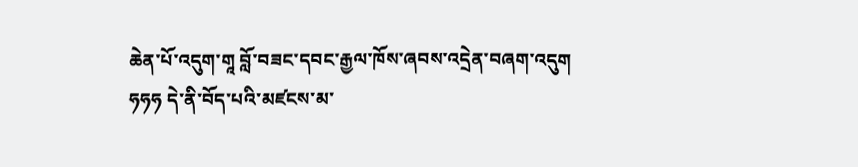ཆེན་པོ་འདུག་གཱ བློ་བཟང་དབང་རྒྱལ་ཁོས་ཞབས་འདྲེན་བཞག་འདུག
ཧཧཧ དེ་ནི་བོད་པའི་མཛངས་མ་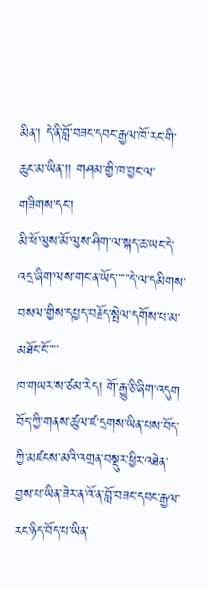མིན་། དེ་ནི་བློ་བཟང་དབང་རྒྱལ་ཁོ་རང་གི་ཆུང་མ་ཡིན་།། གཤམ་གྱི་ཁ་བྱང་ལ་གཟིགས་དང་།
མི་ཕོ་ལུས་མོ་ལུས་ཤིག་ལ་སྐད་ཆ་ཡང་དེ་འདྲ་ཞིག་ལས་གང་ན་ཡོད་་་་་་དེ་ལ་དམིགས་བསལ་གྱིས་དཔྱད་བརྗོད་སྤེལ་དགོས་པ་མ་མཐོང་ངོ་་་་་
ཁ་གཡར་ས་ཙམ་རེད། གོ་རྒྱུ་ཅི་ཞིག་འདུག བོད་ཀྱི་གནས་ཚུལ་ཛ་དྲགས་ཡིན་པས་བོད་ཀྱི་མཛངས་མའི་འགྲན་བསྡུར་ཕྱིར་འཐེན་བྱས་པ་ཡིན་ཟེར་ན་འོ་ན་བློ་བཟང་དབང་རྒྱལ་རང་ཉིད་བོད་པ་ཡིན་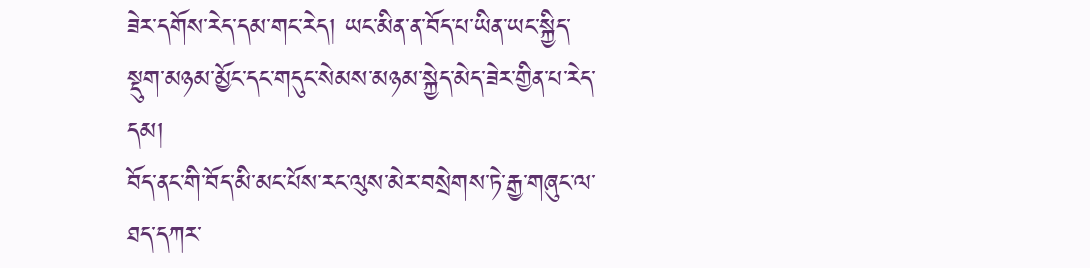ཟེར་དགོས་རེད་དམ་གང་རེད། ཡང་མིན་ན་བོད་པ་ཡིན་ཡང་སྐྱིད་སྡུག་མཉམ་མྱོང་དང་གདུང་སེམས་མཉམ་སྐྱེད་མེད་ཟེར་གྱིན་པ་རེད་དམ།
བོད་ནང་གི་བོད་མི་མང་པོས་རང་ལུས་མེར་བསྲེགས་ཏེ་རྒྱ་གཞུང་ལ་ཐད་དཀར་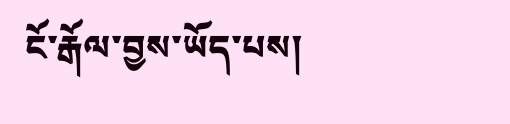ངོ་རྒོལ་བྱས་ཡོད་པས།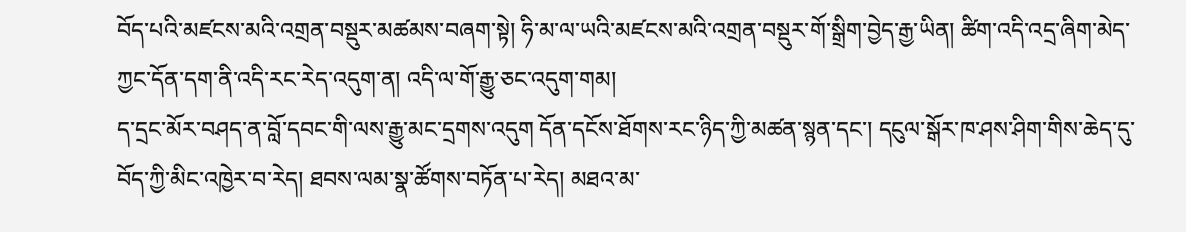བོད་པའི་མཛངས་མའི་འགྲན་བསྡུར་མཚམས་བཞག་སྟེ། ཧི་མ་ལ་ཡའི་མཛངས་མའི་འགྲན་བསྡུར་གོ་སྒྲིག་བྱེད་རྒྱ་ཡིན། ཚིག་འདི་འདྲ་ཞིག་མེད་ཀྱང་དོན་དག་ནི་འདི་རང་རེད་འདུག་ན། འདི་ལ་གོ་རྒྱུ་ཅང་འདུག་གམ།
ད་དྲང་མོར་བཤད་ན་བློ་དབང་གི་ལས་རྒྱུ་མང་དྲགས་འདུག དོན་དངོས་ཐོགས་རང་ཉིད་ཀྱི་མཚན་སྙན་དང་། དངུལ་སྒོར་ཁ་ཤས་ཤིག་གིས་ཆེད་དུ་བོད་ཀྱི་མིང་འཁྱེར་བ་རེད། ཐབས་ལམ་སྣ་ཚོགས་བཏོན་པ་རེད། མཐའ་མ་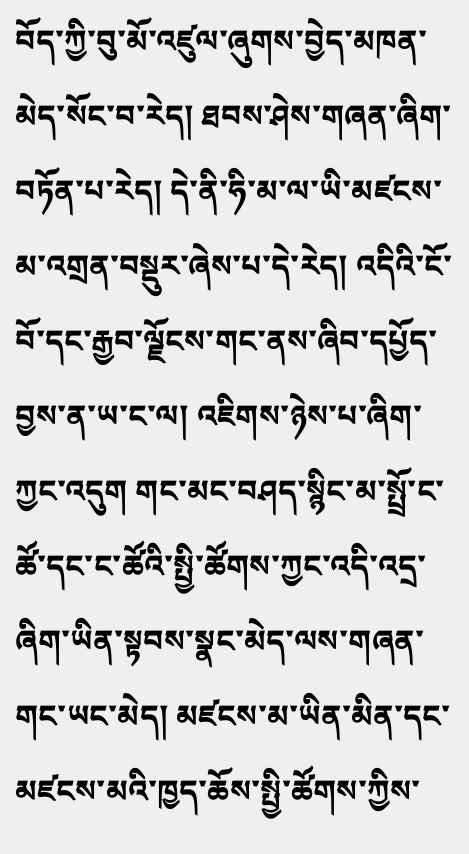བོད་ཀྱི་བུ་མོ་འཛུལ་ཞུགས་བྱེད་མཁན་མེད་སོང་བ་རེད། ཐབས་ཤེས་གཞན་ཞིག་བཏོན་པ་རེད། དེ་ནི་ཧི་མ་ལ་ཡི་མཛངས་མ་འགྲན་བསྡུར་ཞེས་པ་དེ་རེད། འདིའི་ངོ་བོ་དང་རྒྱབ་ལྗོངས་གང་ནས་ཞིབ་དཔྱོད་བྱས་ན་ཡ་ང་ལ། འཇིགས་ཉེས་པ་ཞིག་ཀྱང་འདུག གང་མང་བཤད་སྙིང་མ་སྤྲོ་ང་ཚོ་དང་ང་ཚོའི་སྤྱི་ཚོགས་ཀྱང་འདི་འདྲ་ཞིག་ཡིན་སྟབས་སྣང་མེད་ལས་གཞན་གང་ཡང་མེད། མཛངས་མ་ཡིན་མིན་དང་མཛངས་མའི་ཁྱད་ཆོས་སྤྱི་ཚོགས་ཀྱིས་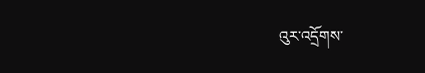འུར་འདྲོགས་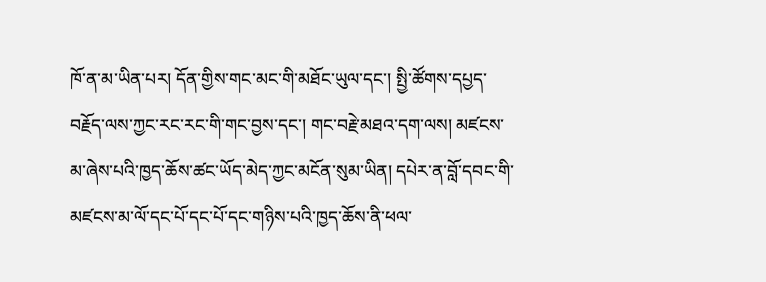ཁོ་ན་མ་ཡིན་པར། དོན་གྱིས་གང་མང་གི་མཐོང་ཡུལ་དང་། སྤྱི་ཚོགས་དཔྱད་བརྗོད་ལས་ཀྱང་རང་རང་གི་གང་བྱས་དང་། གང་བརྗེ་མཐའ་དག་ལས། མཛངས་མ་ཞེས་པའི་ཁྱད་ཆོས་ཚང་ཡོད་མེད་ཀྱང་མངོན་སུམ་ཡིན། དཔེར་ན་བློ་དབང་གི་མཛངས་མ་ལོ་དང་པོ་དང་པོ་དང་གཉིས་པའི་ཁྱད་ཆོས་ནི་ཕལ་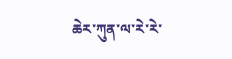ཆེར་ཀུན་ལ་རེ་རེ་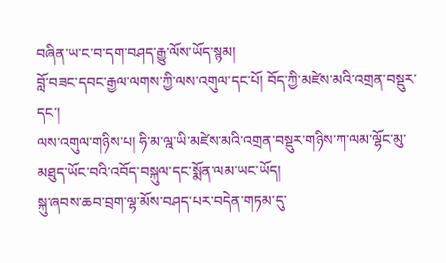བཞིན་ཡ་ང་བ་དག་བཤད་རྒྱུ་ལོས་ཡོད་སྙམ།
བློ་བཟང་དབང་རྒྱལ་ལགས་ཀྱི་ལས་འགུལ་དང་པོ། བོད་ཀྱི་མཛེས་མའི་འགྲན་བསྡུར་དང་།
ལས་འགུལ་གཉིས་པ། ཧི་མ་ལྰ་ཡི་མཛེས་མའི་འགྲན་བསྡུར་གཉིས་ཀ་ལམ་ལྷོང་མུ་མཐུད་ཡོང་བའི་འབོད་བསྐུལ་དང་སྨོན་ལམ་ཡང་ཡོད།
སྐུ་ཞབས་ཆབ་བྲག་ལྷ་མོས་བཤད་པར་བདེན་གཏམ་དུ་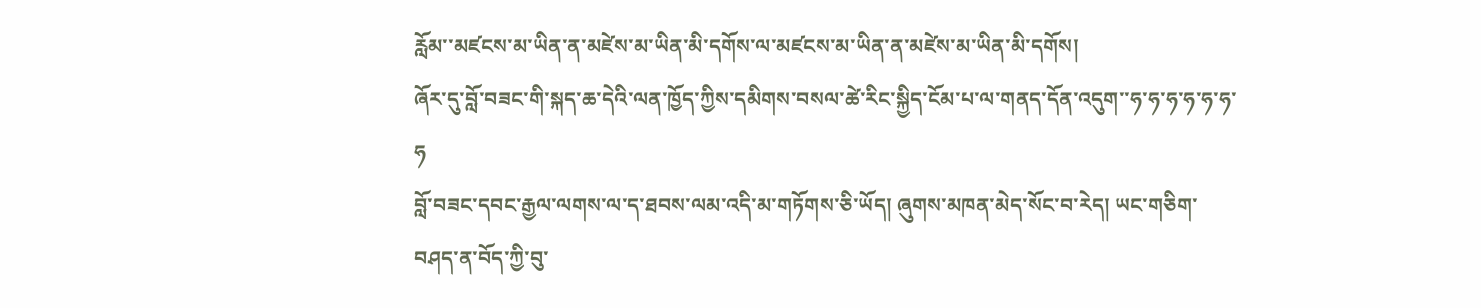རློམ་་མཛངས་མ་ཡིན་ན་མཛེས་མ་ཡིན་མི་དགོས་ལ་མཛངས་མ་ཡིན་ན་མཛེས་མ་ཡིན་མི་དགོས།
ཞོར་དུ་བློ་བཟང་གི་སྐད་ཆ་དེའི་ལན་ཁྱོད་ཀྱིས་དམིགས་བསལ་ཚེ་རིང་སྐྱིད་ངོམ་པ་ལ་གནད་དོན་འདུག་་ཧ་ཧ་ཧ་ཧ་ཧ་ཧ་ཧ
བློ་བཟང་དབང་རྒྱལ་ལགས་ལ་ད་ཐབས་ལམ་འདི་མ་གཏོགས་ཅི་ཡོད། ཞུགས་མཁན་མེད་སོང་བ་རེད། ཡང་གཅིག་བཤད་ན་བོད་ཀྱི་བུ་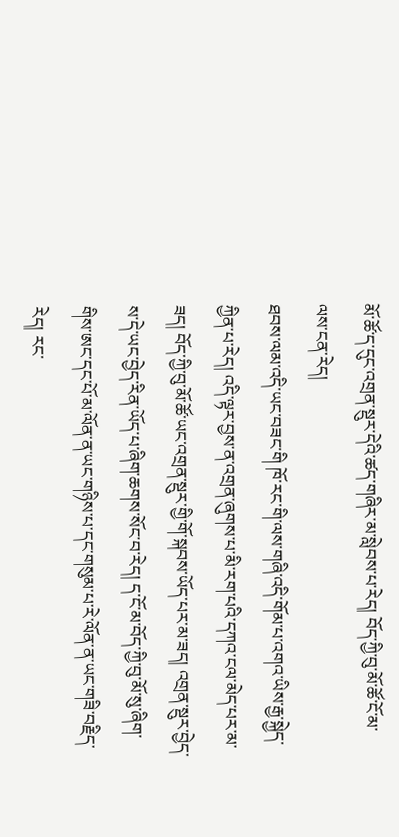མོ་ཚོ་ད་དུང་འགྲན་སྡུར་དེའི་ཚད་གཞིར་མ་སླེབས་པ་རེད། བོད་ཀྱི་བུ་མོ་ཚོ་ངོ་མ་ལས་ངན་རེད།
ཐབས་ལམ་འདི་ཡང་བཟང་གི ཁོ་རང་གི་ལས་གཞི་འདི་གོམ་པ་འགའ་ཡིས་རྒྱ་སྐྱེད་ཀྱིན་པ་རེད། འདི་ལྟར་བྱས་ན་འགྲན་ཞུགས་པ་མི་རག་པའི་དཀའ་ངལ་མེད་པར་མ་ཟད། བོད་ཀྱི་བུ་མོ་ཚོ་ཡང་འགྲན་སྡུར་གྱི་གོ་སྐབས་ཡོད་པར་མ་ཟད། འགྲན་སྡུར་བྱེད་ས་དེ་ཡང་བྱེད་རིན་ཡོད་པ་ཞིག་ཆགས་སོང་བ་རེད། ད་ངོ་མ་བོད་ཀྱི་བུ་མོ་སུ་ཞིག་གིས་ཨང་དང་པོ་མ་ལོན་ན་ཡང་གཉིས་པ་དང་གསུམ་པ་རེ་ལོན་ན་ཡང་གཟི་བརྗིད་རེད། རང་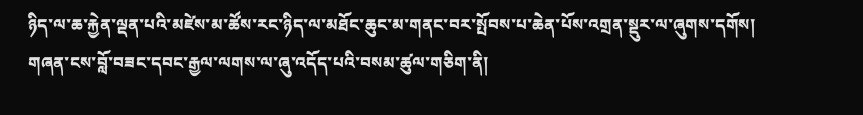ཉིད་ལ་ཆ་རྐྱེན་ལྡན་པའི་མཛེས་མ་ཚོས་རང་ཉིད་ལ་མཐོང་ཆུང་མ་གནང་བར་སྤོབས་པ་ཆེན་པོས་འགྲན་སྡུར་ལ་ཞུགས་དགོས།
གཞན་ངས་བློ་བཟང་དབང་རྒྱལ་ལགས་ལ་ཞུ་འདོད་པའི་བསམ་ཚུལ་གཅིག་ནི།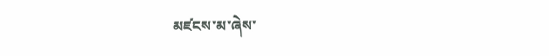མཛངས་མ་ཞེས་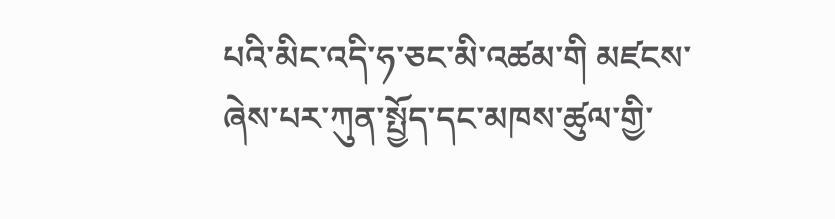པའི་མིང་འདི་ཧ་ཅང་མི་འཚམ་གི མཛངས་ཞེས་པར་ཀུན་སྤྱོད་དང་མཁས་ཚུལ་གྱི་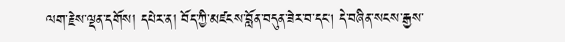ལག་རྗེས་ལྡན་དགོས། དཔེར་ན། བོད་ཀྱི་མཛངས་བློན་བདུན་ཟེར་བ་དང། དེ་བཞིན་སངས་རྒྱས་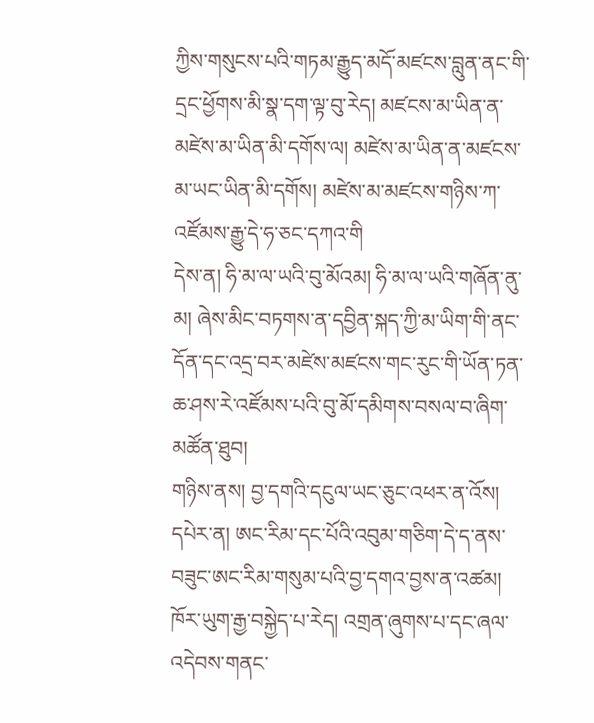ཀྱིས་གསུངས་པའི་གཏམ་རྒྱུད་མདོ་མཛངས་བླུན་ནང་གི་དྲང་ཕྱོགས་མི་སྣ་དག་ལྟ་བུ་རེད། མཛངས་མ་ཡིན་ན་མཛེས་མ་ཡིན་མི་དགོས་ལ། མཛེས་མ་ཡིན་ན་མཛངས་མ་ཡང་ཡིན་མི་དགོས། མཛེས་མ་མཛངས་གཉིས་ཀ་འཛོམས་རྒྱུ་དེ་ཧ་ཅང་དཀའ་གི
དེས་ན། ཧི་མ་ལ་ཡའི་བུ་མོའམ། ཧི་མ་ལ་ཡའི་གཞོན་ནུ་མ། ཞེས་མིང་བཏགས་ན་དབྱིན་སྐད་ཀྱི་མ་ཡིག་གི་ནང་དོན་དང་འདྲ་བར་མཛེས་མཛངས་གང་རུང་གི་ཡོན་ཏན་ཆ་ཤས་རེ་འཛོམས་པའི་བུ་མོ་དམིགས་བསལ་བ་ཞིག་མཚོན་ཐུབ།
གཉིས་ནས། བྱ་དགའི་དངུལ་ཡང་ཅུང་འཕར་ན་འོས། དཔེར་ན། ཨང་རིམ་དང་པོའི་འབུམ་གཅིག་དེ་ད་ནས་བཟུང་ཨང་རིམ་གསུམ་པའི་བྱ་དགའ་བྱས་ན་འཚམ། ཁོར་ཡུག་རྒྱ་བསྐྱེད་པ་རེད། འགྲན་ཞུགས་པ་དང་ཞལ་འདེབས་གནང་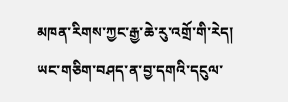མཁན་རིགས་ཀྱང་རྒྱ་ཆེ་རུ་འགྲོ་གི་རེད། ཡང་གཅིག་བཤད་ན་བྱ་དགའི་དངུལ་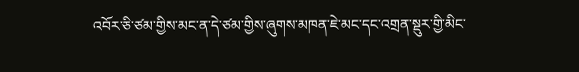འབོར་ཅི་ཙམ་གྱིས་མང་ན་དེ་ཙམ་གྱིས་ཞུགས་མཁན་ཇེ་མང་དང་འགྲན་སྡུར་གྱི་མིང་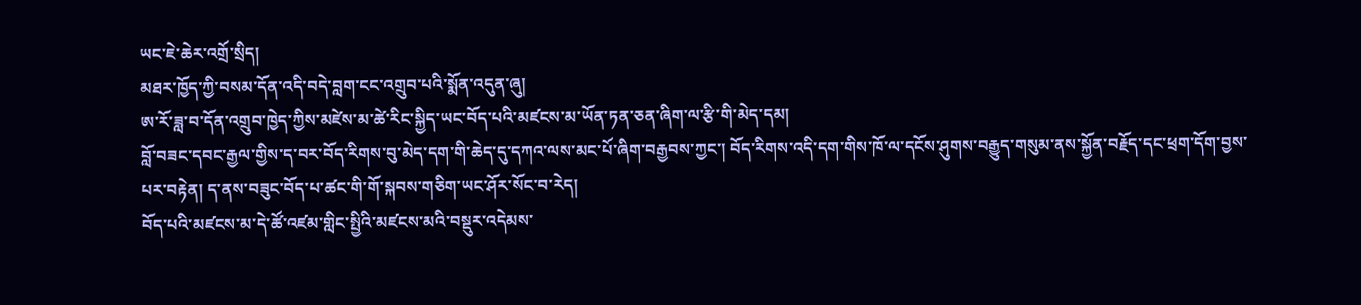ཡང་ཇེ་ཆེར་འགྲོ་སྲིད།
མཐར་ཁྱོད་ཀྱི་བསམ་དོན་འདི་བདེ་བླག་ངང་འགྲུབ་པའི་སྨོན་འདུན་ཞུ།
ཨ་རོ་ཟླ་བ་དོན་འགྲུབ་ཁྱེད་ཀྱིས་མཛེས་མ་ཚེ་རིང་སྐྱིད་ཡང་བོད་པའི་མཛངས་མ་ཡོན་ཏན་ཅན་ཞིག་ལ་རྩི་གི་མེད་དམ།
བློ་བཟང་དབང་རྒྱལ་གྱིས་ད་བར་བོད་རིགས་བུ་མེད་དག་གི་ཆེད་དུ་དཀའ་ལས་མང་པོ་ཞིག་བརྒྱབས་ཀྱང་། བོད་རིགས་འདི་དག་གིས་ཁོ་ལ་དངོས་ཤུགས་བརྒྱུད་གསུམ་ནས་སྐྱོན་བརྗོད་དང་ཕྲག་དོག་བྱས་པར་བརྟེན། ད་ནས་བཟུང་བོད་པ་ཚང་གི་གོ་སྐབས་གཅིག་ཡང་ཤོར་སོང་བ་རེད།
བོད་པའི་མཛངས་མ་དེ་ཚོ་འཛམ་གླིང་སྤྱིའི་མཛངས་མའི་བསྡུར་འདེམས་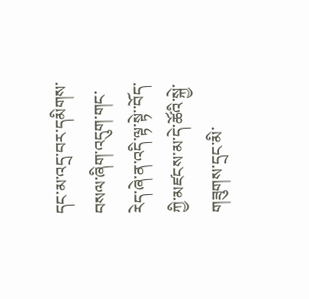དང་མ་འདྲ་བར་དམིགས་བསལ་ཞིག་འདུག་གང་རེད་ཞེ་ན་འདི་ལྟ་སྟེ་་བོད་ཀྱི་མཛངས་མ་དེ་ཚོའི་སྐྱེ་གཟུགས་དྲང་མི་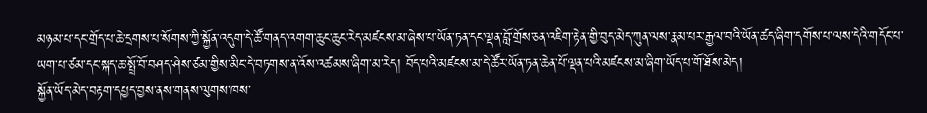མཉམ་པ་དང་གྲོད་པ་ཆེ་དྲགས་པ་སོགས་ཀྱི་སྐྱོན་འདུག་དེ་ཚོ་གནད་འགག་ཆུང་ཆུང་རེད་མཛངས་མ་ཞེས་པ་ཡོན་ཏན་དང་ལྡན་བློ་གྲོས་ཅན་འཇིག་རྟེན་གྱི་བུད་མེད་ཀུན་ལས་རྣམ་པར་རྒྱལ་བའི་ཡོན་ཚད་ཞིག་དགོས་པ་ལས་དེའི་གདོང་པ་ཡག་པ་ཙམ་དང་སྐད་ཆ་སྤྲོ་བོ་བཤད་ཤེས་ཙམ་གྱིས་མིང་དེ་བཏགས་ན་འོས་འཚམས་ཞིག་མ་རེད། བོད་པའི་མཛངས་མ་དེ་ཚོར་ཡོན་ཏན་ཆེན་པོ་ལྡན་པའི་མཛངས་མ་ཞིག་ཡོད་པ་གོ་ཐོས་མེད།
སྐྱོན་ཡོད་མེད་བརྟག་དཔྱད་བྱས་ནས་གནས་ལུགས་ཁས་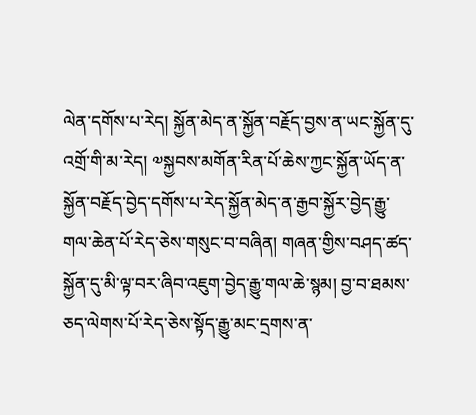ལེན་དགོས་པ་རེད། སྐྱོན་མེད་ན་སྐྱོན་བརྗོད་བྱས་ན་ཡང་སྐྱོན་དུ་འགྲོ་གི་མ་རེད། ༧སྐྱབས་མགོན་རིན་པོ་ཆེས་ཀྱང་སྐྱོན་ཡོད་ན་སྐྱོན་བརྗོད་བྱེད་དགོས་པ་རེད་སྐྱོན་མེད་ན་རྒྱབ་སྐྱོར་བྱེད་རྒྱུ་གལ་ཆེན་པོ་རེད་ཅེས་གསུང་བ་བཞིན། གཞན་གྱིས་བཤད་ཚད་སྐྱོན་དུ་མི་ལྟ་བར་ཞིབ་འཇུག་བྱེད་རྒྱུ་གལ་ཆེ་སྙམ། བྱ་བ་ཐམས་ཅད་ལེགས་པོ་རེད་ཅེས་སྟོད་རྒྱུ་མང་དྲགས་ན་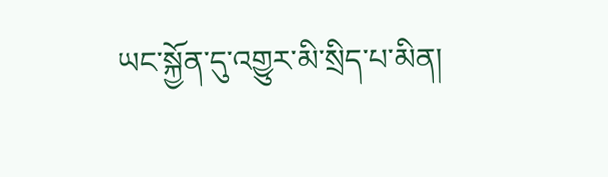ཡང་སྐྱོན་དུ་འགྱུར་མི་སྲིད་པ་མིན།